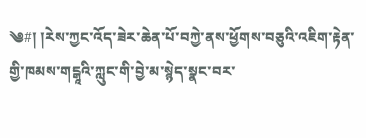༄#། །རེས་ཀྱང་འོད་ཟེར་ཆེན་པོ་བཀྱེ་ནས་ཕྱོགས་བཅུའི་འཇིག་རྟེན་གྱི་ཁམས་གངྒཱའི་ཀླུང་གི་བྱེ་མ་སྙེད་སྣང་བར་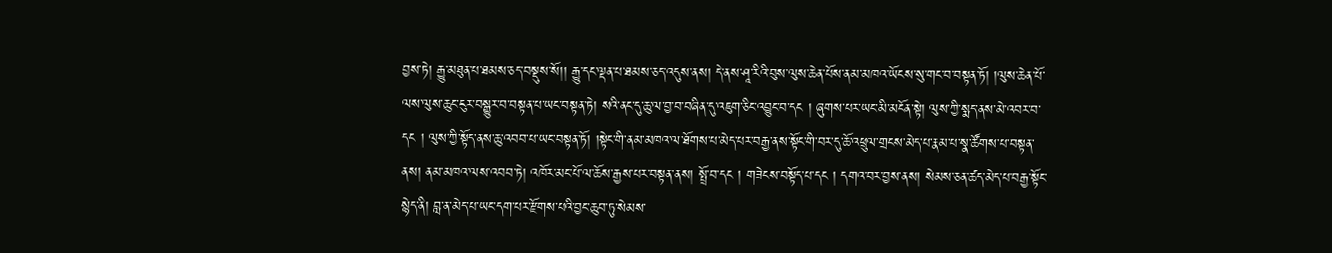བྱས་ཏེ། རྒྱུ་མཐུན་པ་ཐམས་ཅད་བསྡུས་སོ།། རྒྱུ་དང་ལྡན་པ་ཐམས་ཅད་འདུས་ནས། དེ་ནས་ཤཱ་རིའི་བུས་ལུས་ཆེན་པོས་ནམ་མཁའ་ཡོངས་སུ་གང་བ་བསྟན་ཏོ། །ལུས་ཆེན་པོ་ལས་ལུས་ཆུང་ངུར་བསྒྱུར་བ་བསྟན་པ་ཡང་བསྟན་ཏེ། སའི་ནང་དུ་ཆུ་ལ་བྱ་བ་བཞིན་དུ་འཇུག་ཅིང་འབྱུང་བ་དང ། ཞུགས་པར་ཡང་མི་མངོན་སྟེ། ལུས་ཀྱི་སྨད་ནས་མེ་འབར་བ་དང ། ལུས་ཀྱི་སྟོད་ནས་ཆུ་འབབ་པ་ཡང་བསྟན་ཏོ། །སྟེང་གི་ནམ་མཁའ་ལ་ཐོགས་པ་མེད་པར་བརྒྱ་ནས་སྟོང་གི་བར་དུ་ཆོ་འཕྲུལ་གྲངས་མེད་པ་རྣམ་པ་སྣ་ཚོགས་པ་བསྟན་ནས། ནམ་མཁའ་ལས་འབབ་ཏེ། འཁོར་མང་པོ་ལ་ཆོས་རྒྱས་པར་བསྟན་ནས། སྤྲོ་བ་དང ། གཟེངས་བསྟོད་པ་དང ། དགའ་བར་བྱས་ནས། སེམས་ཅན་ཚད་མེད་པ་བརྒྱ་སྟོང་སྙེད་ནི། བླ་ན་མེད་པ་ཡང་དག་པར་རྫོགས་པའི་བྱང་ཆུབ་ཏུ་སེམས་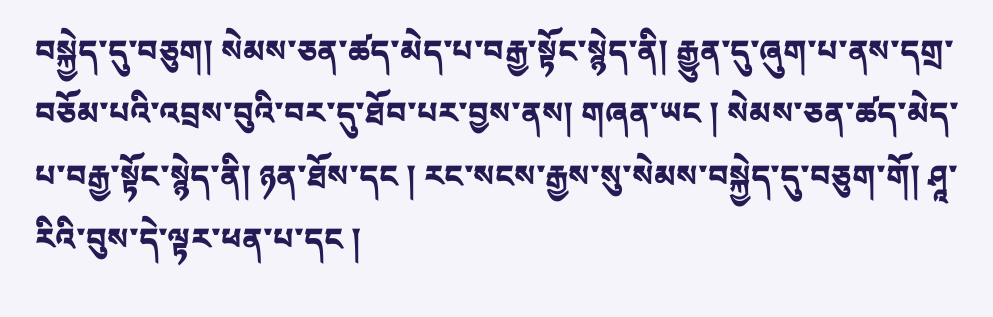བསྐྱེད་དུ་བཅུག། སེམས་ཅན་ཚད་མེད་པ་བརྒྱ་སྟོང་སྙེད་ནི། རྒྱུན་དུ་ཞུག་པ་ནས་དགྲ་བཅོམ་པའི་འབྲས་བུའི་བར་དུ་ཐོབ་པར་བྱས་ནས། གཞན་ཡང ། སེམས་ཅན་ཚད་མེད་པ་བརྒྱ་སྟོང་སྙེད་ནི། ཉན་ཐོས་དང ། རང་སངས་རྒྱས་སུ་སེམས་བསྐྱེད་དུ་བཅུག་གོ། ཤཱ་རིའི་བུས་དེ་ལྟར་ཕན་པ་དང །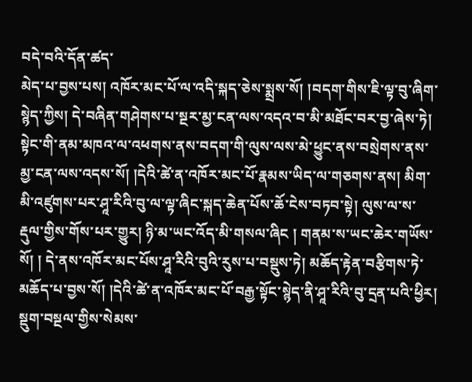བདེ་བའི་དོན་ཚད་
མེད་པ་བྱས་པས། འཁོར་མང་པོ་ལ་འདི་སྐད་ཅེས་སྨྲས་སོ། །བདག་གིས་ཇི་ལྟ་བུ་ཞིག་སྙེད་ཀྱིས། དེ་བཞིན་གཤེགས་པ་སྔར་མྱ་ངན་ལས་འདའ་བ་མི་མཐོང་བར་བྱ་ཞེས་ཏེ། སྟེང་གི་ནམ་མཁའ་ལ་འཕགས་ནས་བདག་གི་ལུས་ལས་མེ་ཕྱུང་ནས་བསྲེགས་ནས་མྱ་ངན་ལས་འདས་སོ། །དེའི་ཚེ་ན་འཁོར་མང་པོ་རྣམས་ཡིད་ལ་གཅགས་ནས། མིག་མི་འཛུགས་པར་ཤཱ་རིའི་བུ་ལ་ལྟ་ཞིང་སྐད་ཆེན་པོས་ཆོ་ངེས་བཏབ་སྟེ། ལུས་ལ་ས་རྡུལ་གྱིས་གོས་པར་གྱུར། ཉི་མ་ཡང་འོད་མི་གསལ་ཞིང ། གནམ་ས་ཡང་ཆེར་གཡོས་སོ། ། དེ་ནས་འཁོར་མང་པོས་ཤཱ་རིའི་བུའི་རུས་པ་བསྡུས་ཏེ། མཆོད་རྟེན་བརྩིགས་ཏེ་མཆོད་པ་བྱས་སོ། །དེའི་ཚེ་ན་འཁོར་མང་པོ་བརྒྱ་སྟོང་སྙེད་ནི་ཤཱ་རིའི་བུ་དྲན་པའི་ཕྱིར། སྡུག་བསྔལ་གྱིས་སེམས་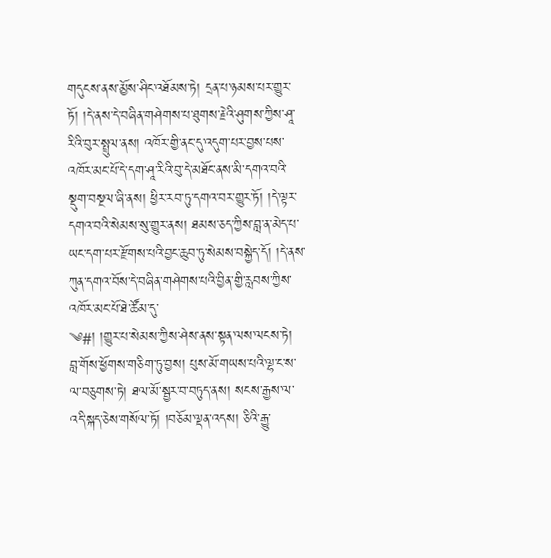གདུངས་ནས་མྱོས་ཤིང་འཐོམས་ཏེ། དྲན་པ་ཉམས་པར་གྱུར་ཏོ། །དེ་ནས་དེ་བཞིན་གཤེགས་པ་ཐུགས་རྗེའི་ཤུགས་ཀྱིས་ཤཱ་རིའི་བུར་སྤྲུལ་ནས། འཁོར་གྱི་ནང་དུ་འདུག་པར་བྱས་པས་འཁོར་མང་པོ་དེ་དག་ཤཱ་རིའི་བུ་དེ་མཐོང་ནས་མི་དགའ་བའི་སྡུག་བསྔལ་ཞི་ནས། ཕྱིར་རབ་ཏུ་དགའ་བར་གྱུར་ཏོ། །དེ་ལྟར་དགའ་བའི་སེམས་སུ་གྱུར་ནས། ཐམས་ཅད་ཀྱིས་བླ་ན་མེད་པ་ཡང་དག་པར་རྫོགས་པའི་བྱང་ཆུབ་ཏུ་སེམས་བསྐྱེད་དོ། །དེ་ནས་ཀུན་དགའ་བོས་དེ་བཞིན་གཤེགས་པའི་བྱིན་གྱི་རླབས་ཀྱིས་འཁོར་མང་པོ་ཐེ་ཚོམ་དུ་
༄#། །གྱུར་པ་སེམས་ཀྱིས་ཤེས་ནས་སྟན་ལས་ལངས་ཏེ། བླ་གོས་ཕྱོགས་གཅིག་ཏུ་བྱས། པུས་མོ་གཡས་པའི་ལྷ་ང་ས་ལ་བཅུགས་ཏེ། ཐལ་མོ་སྦྱར་བ་བཏུད་ནས། སངས་རྒྱས་ལ་འདི་སྐད་ཅེས་གསོལ་ཏོ། །བཅོམ་ལྡན་འདས། ཅིའི་རྒྱུ་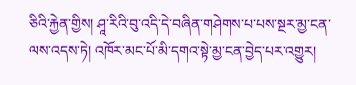ཅིའི་རྐྱེན་གྱིས། ཤཱ་རིའི་བུ་འདི་དེ་བཞིན་གཤེགས་པ་པས་སྔར་མྱ་ངན་ལས་འདས་ཏེ། འཁོར་མང་པོ་མི་དགའ་སྟེ་མྱ་ངན་བྱེད་པར་འགྱུར།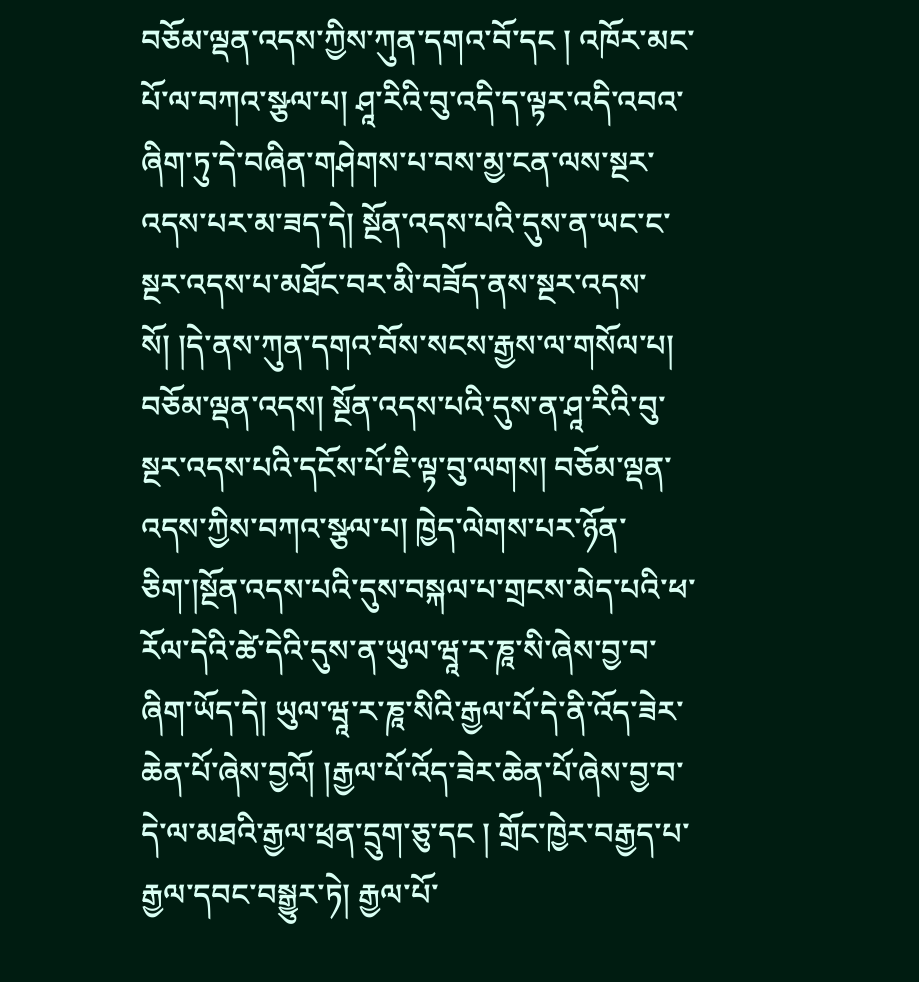བཅོམ་ལྡན་འདས་ཀྱིས་ཀུན་དགའ་བོ་དང ། འཁོར་མང་པོ་ལ་བཀའ་སྩལ་པ། ཤཱ་རིའི་བུ་འདི་ད་ལྟར་འདི་འབའ་ཞིག་ཏུ་དེ་བཞིན་གཤེགས་པ་བས་མྱ་ངན་ལས་སྔར་འདས་པར་མ་ཟད་དེ། སྔོན་འདས་པའི་དུས་ན་ཡང་ང་སྔར་འདས་པ་མཐོང་བར་མི་བཟོད་ནས་སྔར་འདས་སོ། །དེ་ནས་ཀུན་དགའ་བོས་སངས་རྒྱས་ལ་གསོལ་པ། བཅོམ་ལྡན་འདས། སྔོན་འདས་པའི་དུས་ན་ཤཱ་རིའི་བུ་སྔར་འདས་པའི་དངོས་པོ་ཇི་ལྟ་བུ་ལགས། བཅོམ་ལྡན་འདས་ཀྱིས་བཀའ་སྩལ་པ། ཁྱེད་ལེགས་པར་ཉོན་ཅིག་།སྔོན་འདས་པའི་དུས་བསྐལ་པ་གྲངས་མེད་པའི་ཕ་རོལ་དེའི་ཚེ་དེའི་དུས་ན་ཡུལ་ཝཱ་ར་ཎཱ་སི་ཞེས་བྱ་བ་ཞིག་ཡོད་དེ། ཡུལ་ཝཱ་ར་ཎཱ་སིའི་རྒྱལ་པོ་དེ་ནི་འོད་ཟེར་ཆེན་པོ་ཞེས་བྱའོ། །རྒྱལ་པོ་འོད་ཟེར་ཆེན་པོ་ཞེས་བྱ་བ་དེ་ལ་མཐའི་རྒྱལ་ཕྲན་དྲུག་ཅུ་དང ། གྲོང་ཁྱེར་བརྒྱད་པ་རྒྱལ་དབང་བསྒྱུར་ཏེ། རྒྱལ་པོ་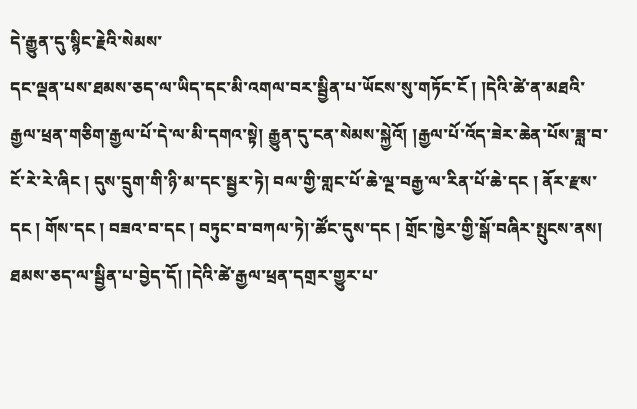དེ་རྒྱུན་དུ་སྙིང་རྗེའི་སེམས་
དང་ལྡན་པས་ཐམས་ཅད་ལ་ཡིད་དང་མི་འགལ་བར་སྦྱིན་པ་ཡོངས་སུ་གཏོང་ངོ ། །དེའི་ཚེ་ན་མཐའི་རྒྱལ་ཕྲན་གཅིག་རྒྱལ་པོ་དེ་ལ་མི་དགའ་སྟེ། རྒྱུན་དུ་ངན་སེམས་སྐྱེའོ། །རྒྱལ་པོ་འོད་ཟེར་ཆེན་པོས་ཟླ་བ་ངོ་རེ་རེ་ཞིང ། དུས་དྲུག་གི་ཉི་མ་དང་སྦྱར་ཏེ། བལ་གྱི་གླང་པོ་ཆེ་ལྔ་བརྒྱ་ལ་རིན་པོ་ཆེ་དང ། ནོར་རྫས་དང ། གོས་དང ། བཟའ་བ་དང ། བཏུང་བ་བཀལ་ཏེ།་ཚོང་དུས་དང ། གྲོང་ཁྱེར་གྱི་སྒོ་བཞིར་སྤུངས་ནས། ཐམས་ཅད་ལ་སྦྱིན་པ་བྱེད་དོ། །དེའི་ཚེ་རྒྱལ་ཕྲན་དགྲར་གྱུར་པ་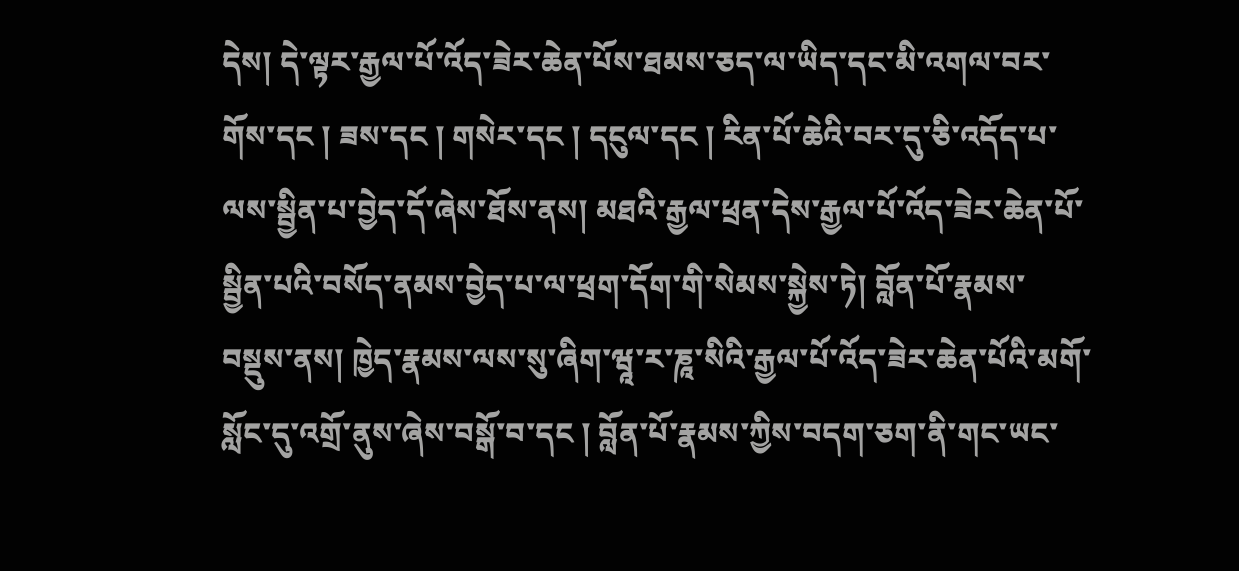དེས། དེ་ལྟར་རྒྱལ་པོ་འོད་ཟེར་ཆེན་པོས་ཐམས་ཅད་ལ་ཡིད་དང་མི་འགལ་བར་གོས་དང ། ཟས་དང ། གསེར་དང ། དངུལ་དང ། རིན་པོ་ཆེའི་བར་དུ་ཅི་འདོད་པ་ལས་སྦྱིན་པ་བྱེད་དོ་ཞེས་ཐོས་ནས། མཐའི་རྒྱལ་ཕྲན་དེས་རྒྱལ་པོ་འོད་ཟེར་ཆེན་པོ་སྦྱིན་པའི་བསོད་ནམས་བྱེད་པ་ལ་ཕྲག་དོག་གི་སེམས་སྐྱེས་ཏེ། བློན་པོ་རྣམས་བསྡུས་ནས། ཁྱེད་རྣམས་ལས་སུ་ཞིག་ཝཱ་ར་ཎཱ་སིའི་རྒྱལ་པོ་འོད་ཟེར་ཆེན་པོའི་མགོ་སློང་དུ་འགྲོ་ནུས་ཞེས་བསྒོ་བ་དང ། བློན་པོ་རྣམས་ཀྱིས་བདག་ཅག་ནི་གང་ཡང་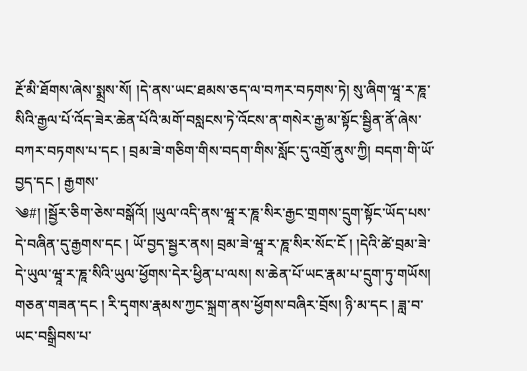རྔོ་མི་ཐོགས་ཞེས་སྨྲས་སོ། །དེ་ནས་ཡང་ཐམས་ཅད་ལ་བཀར་བཏགས་ཏེ། སུ་ཞིག་ཝཱ་ར་ཎཱ་སིའི་རྒྱལ་པོ་འོད་ཟེར་ཆེན་པོའི་མགོ་བསླངས་ཏེ་འོངས་ན་གསེར་རྒྱ་མ་སྟོང་སྦྱིན་ནོ་ཞེས་བཀར་བཏགས་པ་དང ། བྲམ་ཟེ་གཅིག་གིས་བདག་གིས་སློང་དུ་འགྲོ་ནུས་ཀྱི། བདག་གི་ཡོ་བྱད་དང ། རྒྱགས་
༄#། །སྦྱོར་ཅིག་ཅེས་བསྒོའོ། །ཡུལ་འདི་ནས་ཝཱ་ར་ཎཱ་སིར་རྒྱང་གྲགས་དྲུག་སྟོང་ཡོད་པས་དེ་བཞིན་དུ་རྒྱགས་དང ། ཡོ་བྱད་སྦྱར་ནས། བྲམ་ཟེ་ཝཱ་ར་ཎཱ་སིར་སོང་ངོ ། །དེའི་ཚེ་བྲམ་ཟེ་དེ་ཡུལ་ཝཱ་ར་ཎཱ་སིའི་ཡུལ་ཕྱོགས་དེར་ཕྱིན་པ་ལས། ས་ཆེན་པོ་ཡང་རྣམ་པ་དྲུག་ཏུ་གཡོས། གཅན་གཟན་དང ། རི་དྭགས་རྣམས་ཀྱང་སྐྲག་ནས་ཕྱོགས་བཞིར་བྲོས། ཉི་མ་དང ། ཟླ་བ་ཡང་བསྒྲིབས་པ་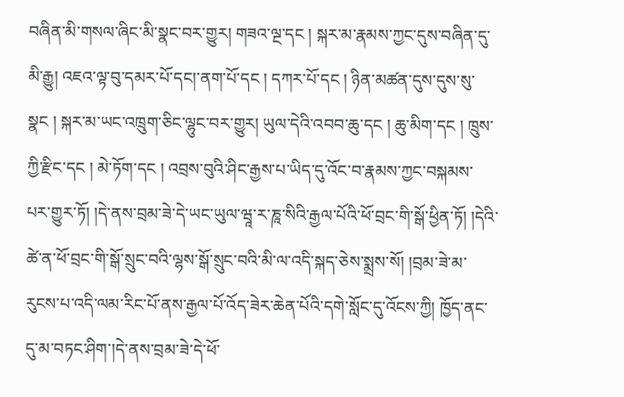བཞིན་མི་གསལ་ཞིང་མི་སྣང་བར་གྱུར། གཟའ་ལྔ་དང ། སྐར་མ་རྣམས་ཀྱང་དུས་བཞིན་དུ་མི་རྒྱུ། འཇའ་ལྟ་བུ་དམར་པོ་དང།་ནག་པོ་དང ། དཀར་པོ་དང ། ཉིན་མཚན་དུས་དུས་སུ་སྣང ། སྐར་མ་ཡང་འཁྲུག་ཅིང་ལྷུང་བར་གྱུར། ཡུལ་དེའི་འབབ་ཆུ་དང ། ཆུ་མིག་དང ། ཁྲུས་ཀྱི་རྫིང་དང ། མེ་ཏོག་དང ། འབྲས་བུའི་ཤིང་རྒྱས་པ་ཡིད་དུ་འོང་བ་རྣམས་ཀྱང་བསྐམས་པར་གྱུར་ཏོ། །དེ་ནས་བྲམ་ཟེ་དེ་ཡང་ཡུལ་ཝཱ་ར་ཎཱ་སིའི་རྒྱལ་པོའི་ཕོ་བྲང་གི་སྒོ་ཕྱིན་ཏོ། །དེའི་ཚེ་ན་ཕོ་བྲང་གི་སྒོ་སྲུང་བའི་ལྷས་སྒོ་སྲུང་བའི་མི་ལ་འདི་སྐད་ཅེས་སྨྲས་སོ། །བྲམ་ཟེ་མ་རུངས་པ་འདི་ལམ་རིང་པོ་ནས་རྒྱལ་པོ་འོད་ཟེར་ཆེན་པོའི་དགེ་སློང་དུ་འོངས་ཀྱི། ཁྱོད་ནང་དུ་མ་བཏང་ཤིག་།དེ་ནས་བྲམ་ཟེ་དེ་ཕོ་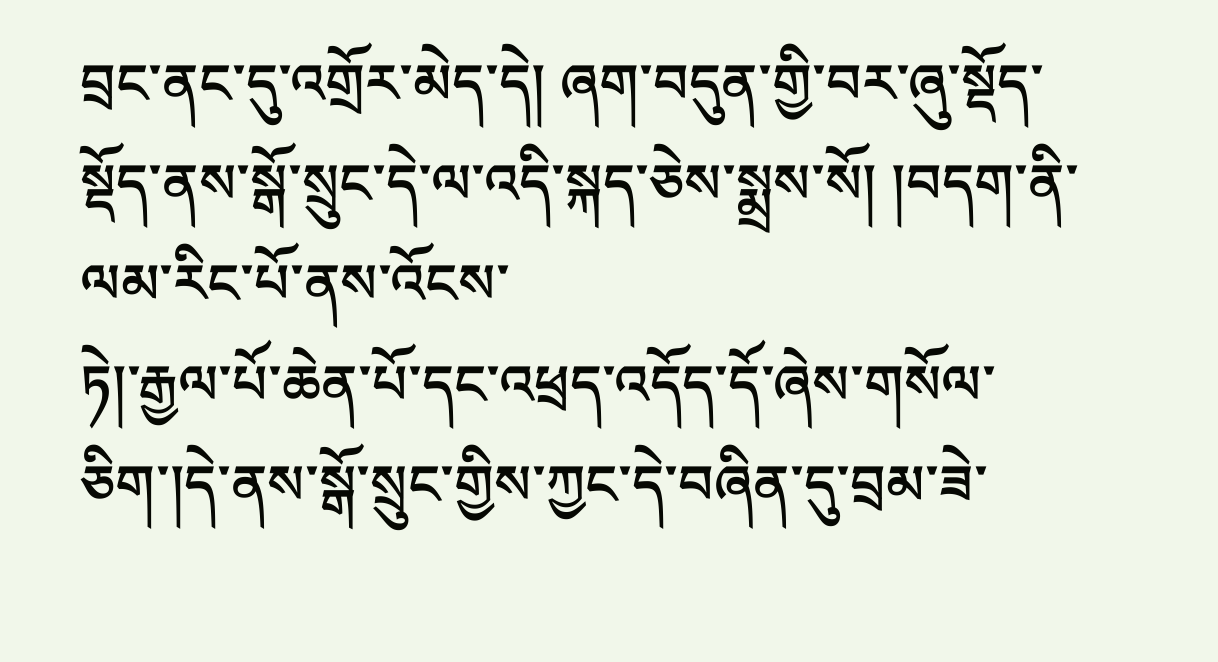བྲང་ནང་དུ་འགྲོར་མེད་དེ། ཞག་བདུན་གྱི་བར་ཞུ་སྡོད་སྡོད་ནས་སྒོ་སྲུང་དེ་ལ་འདི་སྐད་ཅེས་སྨྲས་སོ། །བདག་ནི་ལམ་རིང་པོ་ནས་འོངས་
ཏེ།་རྒྱལ་པོ་ཆེན་པོ་དང་འཕྲད་འདོད་དོ་ཞེས་གསོལ་ཅིག་།དེ་ནས་སྒོ་སྲུང་གྱིས་ཀྱང་དེ་བཞིན་དུ་བྲམ་ཟེ་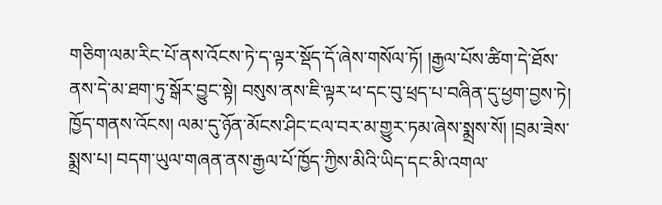གཅིག་ལམ་རིང་པོ་ནས་འོངས་ཏེ་ད་ལྟར་སྡོད་དོ་ཞེས་གསོལ་ཏོ། །རྒྱལ་པོས་ཚིག་དེ་ཐོས་ནས་དེ་མ་ཐག་ཏུ་སྒོར་བྱུང་སྟེ། བསུས་ནས་ཇི་ལྟར་ཕ་དང་བུ་ཕྲད་པ་བཞིན་དུ་ཕྱག་བྱས་ཏེ། ཁྱོད་གནས་འོངས། ལམ་དུ་ཉོན་མོངས་ཤིང་ངལ་བར་མ་གྱུར་ཏམ་ཞེས་སྨྲས་སོ། །བྲམ་ཟེས་སྨྲས་པ། བདག་ཡུལ་གཞན་ནས་རྒྱལ་པོ་ཁྱོད་ཀྱིས་མིའི་ཡིད་དང་མི་འགལ་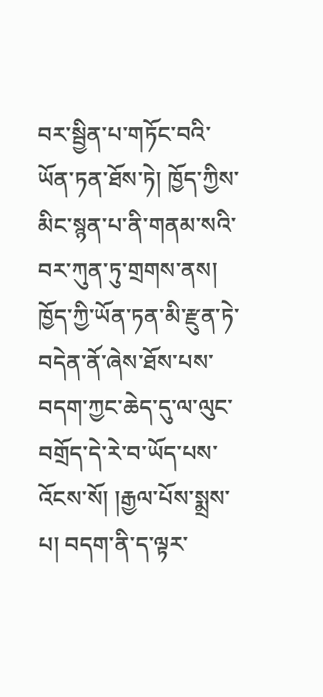བར་སྦྱིན་པ་གཏོང་བའི་ཡོན་ཏན་ཐོས་ཏེ། ཁྱོད་ཀྱིས་མིང་སྙན་པ་ནི་གནམ་སའི་བར་ཀུན་ཏུ་གྲགས་ནས། ཁྱོད་ཀྱི་ཡོན་ཏན་མི་རྫུན་ཏེ་བདེན་ནོ་ཞེས་ཐོས་པས་བདག་ཀྱང་ཆེད་དུ་ལ་ལུང་བགྲོད་དེ་རེ་བ་ཡོད་པས་འོངས་སོ། །རྒྱལ་པོས་སྨྲས་པ། བདག་ནི་ད་ལྟར་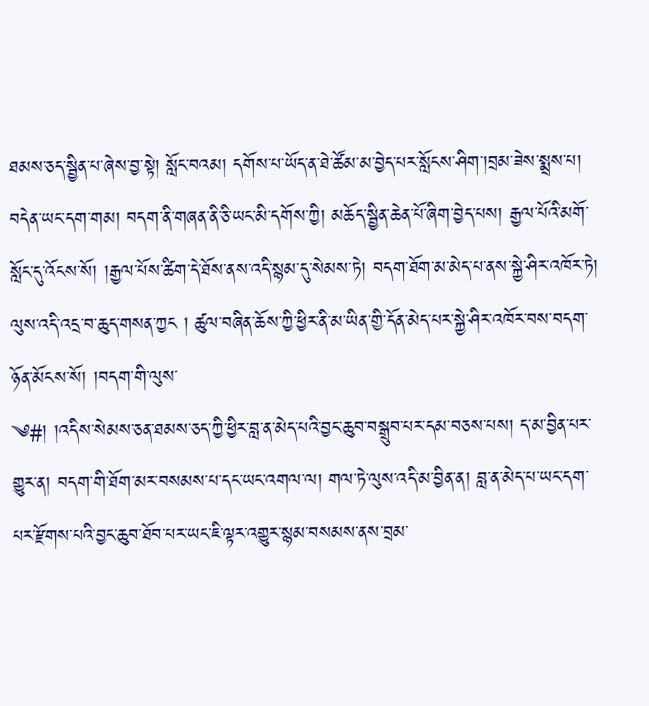ཐམས་ཅད་སྦྱིན་པ་ཞེས་བྱ་སྟེ། སློང་བའམ། དགོས་པ་ཡོད་ན་ཐེ་ཚོམ་མ་བྱེད་པར་སློངས་ཤིག་།བྲམ་ཟེས་སྨྲས་པ། བདེན་ཡང་དག་གམ། བདག་ནི་གཞན་ནི་ཅི་ཡང་མི་དགོས་ཀྱི། མཆོད་སྦྱིན་ཆེན་པོ་ཞིག་བྱེད་པས། རྒྱལ་པོའི་མགོ་སློང་དུ་འོངས་སོ། །རྒྱལ་པོས་ཚིག་དེ་ཐོས་ནས་འདི་སྙམ་དུ་སེམས་ཏེ། བདག་ཐོག་མ་མེད་པ་ནས་སྐྱེ་ཤིར་འཁོར་ཏེ། ལུས་འདི་འདྲ་བ་ཆུད་གསན་ཀྱང ། ཚུལ་བཞིན་ཆོས་ཀྱི་ཕྱིར་ནི་མ་ཡིན་གྱི་དོན་མེད་པར་སྐྱེ་ཤིར་འཁོར་བས་བདག་ཉོན་མོངས་སོ། །བདག་གི་ལུས་
༄#། །འདིས་སེམས་ཅན་ཐམས་ཅད་ཀྱི་ཕྱིར་བླ་ན་མེད་པའི་བྱང་ཆུབ་བསྒྲུབ་པར་དམ་བཅས་པས། ད་མ་བྱིན་པར་གྱུར་ན། བདག་གི་ཐོག་མར་བསམས་པ་དང་ཡང་འགལ་ལ། གལ་ཏེ་ལུས་འདི་མ་བྱིན་ན། བླ་ན་མེད་པ་ཡང་དག་པར་རྫོགས་པའི་བྱང་ཆུབ་ཐོབ་པར་ཡང་ཇི་ལྟར་འགྱུར་སྙམ་བསམས་ནས་བྲམ་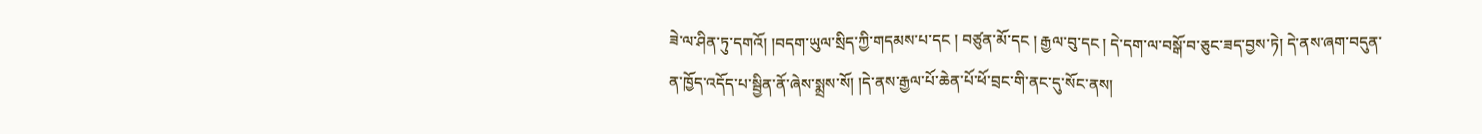ཟེ་ལ་ཤིན་ཏུ་དགའོ། །བདག་ཡུལ་སྲིད་ཀྱི་གདམས་པ་དང ། བཙུན་མོ་དང ། རྒྱལ་བུ་དང ། དེ་དག་ལ་བསྒོ་བ་ཅུང་ཟད་བྱས་ཏེ། དེ་ནས་ཞག་བདུན་ན་ཁྱོད་འདོད་པ་སྦྱིན་ནོ་ཞེས་སྨྲས་སོ། །དེ་ནས་རྒྱལ་པོ་ཆེན་པོ་ཕོ་བྲང་གི་ནང་དུ་སོང་ནས།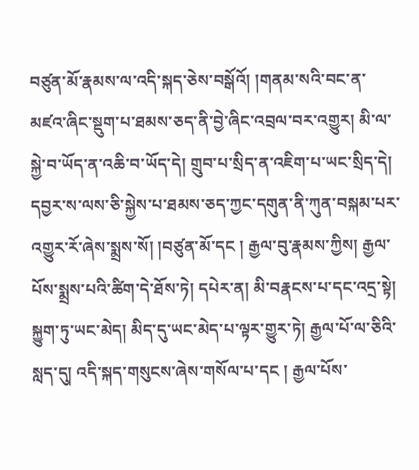བཙུན་མོ་རྣམས་ལ་འདི་སྐད་ཅེས་བསྒོའོ། །གནམ་སའི་བང་ན་མཛའ་ཞིང་སྡུག་པ་ཐམས་ཅད་ནི་བྱེ་ཞིང་འབྲལ་བར་འགྱུར། མི་ལ་སྐྱེ་བ་ཡོད་ན་འཆི་བ་ཡོད་དེ། གྲུབ་པ་སྲིད་ན་འཇིག་པ་ཡང་སྲིད་དེ། དབྱར་ས་ལས་ཅི་སྐྱེས་པ་ཐམས་ཅད་ཀྱང་དགུན་ནི་ཀུན་བསྐམ་པར་འགྱུར་རོ་ཞེས་སྨྲས་སོ། །བཙུན་མོ་དང ། རྒྱལ་བུ་རྣམས་ཀྱིས། རྒྱལ་པོས་སྨྲས་པའི་ཚིག་དེ་ཐོས་ཏེ། དཔེར་ན། མི་བརྣངས་པ་དང་འདྲ་སྟེ། སྐྱུག་ཏུ་ཡང་མེད། མིད་དུ་ཡང་མེད་པ་ལྟར་གྱུར་ཏེ། རྒྱལ་པོ་ལ་ཅིའི་སླད་དུ། འདི་སྐད་གསུངས་ཞེས་གསོལ་པ་དང ། རྒྱལ་པོས་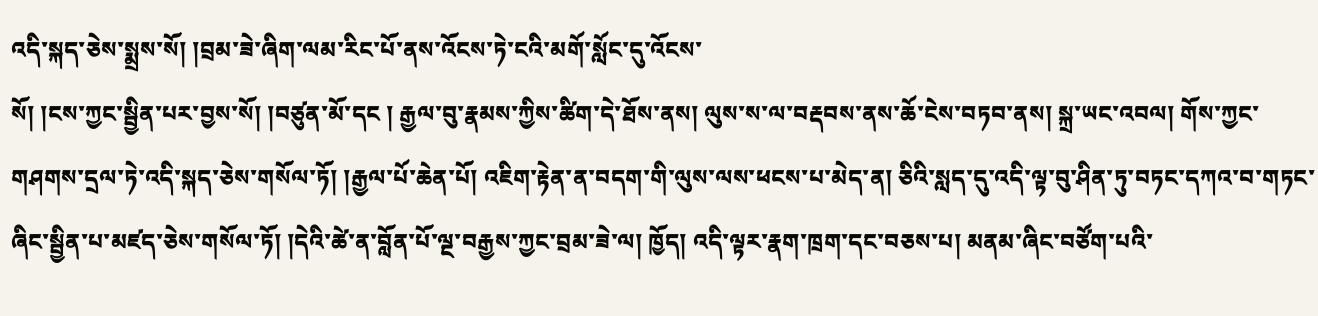འདི་སྐད་ཅེས་སྨྲས་སོ། །བྲམ་ཟེ་ཞིག་ལམ་རིང་པོ་ནས་འོངས་ཏེ་ངའི་མགོ་སློང་དུ་འོངས་
སོ། །ངས་ཀྱང་སྦྱིན་པར་བྱས་སོ། །བཙུན་མོ་དང ། རྒྱལ་བུ་རྣམས་ཀྱིས་ཚིག་དེ་ཐོས་ནས། ལུས་ས་ལ་བརྡབས་ནས་ཆོ་ངེས་བཏབ་ནས། སྐྲ་ཡང་འབལ། གོས་ཀྱང་གཤགས་དྲལ་ཏེ་འདི་སྐད་ཅེས་གསོལ་ཏོ། །རྒྱལ་པོ་ཆེན་པོ། འཇིག་རྟེན་ན་བདག་གི་ལུས་ལས་ཕངས་པ་མེད་ན། ཅིའི་སླད་དུ་འདི་ལྟ་བུ་ཤིན་ཏུ་བཏང་དཀའ་བ་གཏང་ཞིང་སྦྱིན་པ་མཛད་ཅེས་གསོལ་ཏོ། །དེའི་ཚེ་ན་བློན་པོ་ལྔ་བརྒྱས་ཀྱང་བྲམ་ཟེ་ལ། ཁྱོད། འདི་ལྟར་རྣག་ཁྲག་དང་བཅས་པ། མནམ་ཞིང་བཙོག་པའི་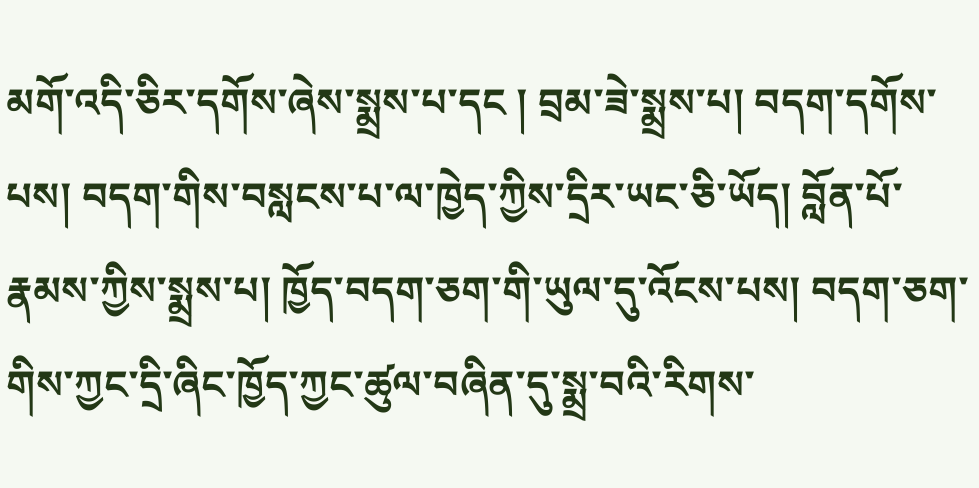མགོ་འདི་ཅིར་དགོས་ཞེས་སྨྲས་པ་དང ། བྲམ་ཟེ་སྨྲས་པ། བདག་དགོས་པས། བདག་གིས་བསླངས་པ་ལ་ཁྱེད་ཀྱིས་དྲིར་ཡང་ཅི་ཡོད། བློན་པོ་རྣམས་ཀྱིས་སྨྲས་པ། ཁྱོད་བདག་ཅག་གི་ཡུལ་དུ་འོངས་པས། བདག་ཅག་གིས་ཀྱང་དྲི་ཞིང་ཁྱོད་ཀྱང་ཚུལ་བཞིན་དུ་སྨྲ་བའི་རིགས་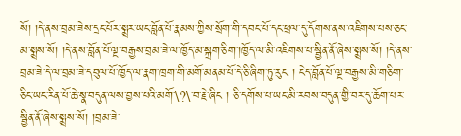སོ། །དེ་ནས་བྲམ་ཟེས་དྲང་པོར་སྨྲར་ཡང་བློན་པོ་རྣམས་ཀྱིས་སྲོག་གི་དབང་པོ་དང་ཕྲལ་དུ་དོགས་ནས་འཇིགས་པས་ཅང་མ་སྨྲས་སོ། །དེ་ནས་བློན་པོ་ལྔ་བརྒྱས་བྲམ་ཟེ་ལ་ཁྱོད་མ་སྐྲག་ཅིག་།ཁྱོད་ལ་མི་འཇིགས་པ་སྦྱིན་ནོ་ཞེས་སྨྲས་སོ། །དེ་ནས་བྲམ་ཟེ་དེ་ལ་བྲམ་ཟེ་དབུལ་པོ་ཁྱོད་ལ་རྣག་ཁྲག་གི་མགོ་མནམ་པོ་དེ་ཅི་ཞིག་ཏུ་རུང ། ངེད་བློན་པོ་ལྔ་བརྒྱས་མི་གཅིག་ཅིང་ཡང་རིན་པོ་ཆེ་སྣ་བདུན་ལས་བྱས་པའི་མགོ་\?\་བ་རྗེ་ཞིང ། ཅི་དགོས་པ་ཡང་མི་རབས་བདུན་གྱི་བར་དུ་ཆོག་པར་སྦྱིན་ནོ་ཞེས་སྨྲས་སོ། །བྲམ་ཟེ་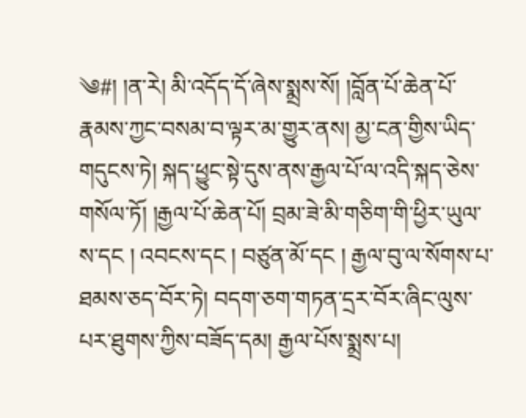༄#། །ན་རེ། མི་འདོད་དོ་ཞེས་སྨྲས་སོ། །བློན་པོ་ཆེན་པོ་རྣམས་ཀྱང་བསམ་བ་ལྟར་མ་གྱུར་ནས། མྱ་ངན་གྱིས་ཡིད་གདུངས་ཏེ། སྐད་ཕྱུང་སྟེ་དུས་ནས་རྒྱལ་པོ་ལ་འདི་སྐད་ཅེས་གསོལ་ཏོ། །རྒྱལ་པོ་ཆེན་པོ། བྲམ་ཟེ་མི་གཅིག་གི་ཕྱིར་ཡུལ་ས་དང ། འབངས་དང ། བཙུན་མོ་དང ། རྒྱལ་བུ་ལ་སོགས་པ་ཐམས་ཅད་བོར་ཏེ། བདག་ཅག་གཏན་དྲར་བོར་ཞིང་ལུས་པར་ཐུགས་ཀྱིས་བཟོད་དམ། རྒྱལ་པོས་སྨྲས་པ།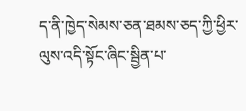ད་ནི་ཁྱེད་སེམས་ཅན་ཐམས་ཅད་ཀྱི་ཕྱིར་ལུས་འདི་སྟོང་ཞིང་སྦྱིན་པ་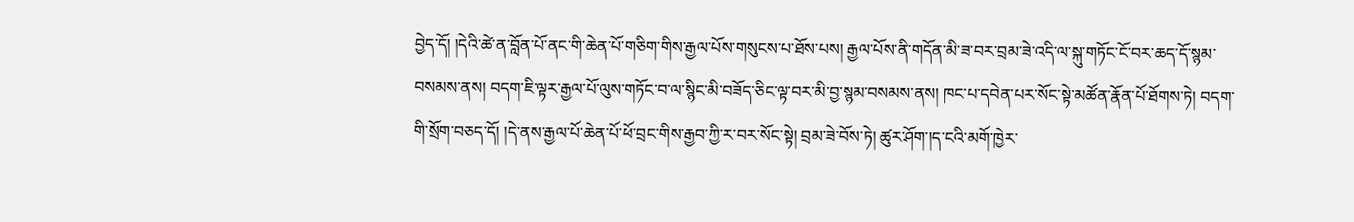བྱེད་དོ། །དེའི་ཚེ་ན་བློན་པོ་ནང་གི་ཆེན་པོ་གཅིག་གིས་རྒྱལ་པོས་གསུངས་པ་ཐོས་པས། རྒྱལ་པོས་ནི་གདོན་མི་ཟ་བར་བྲམ་ཟེ་འདི་ལ་སྐུ་གཏོང་ངོ་བར་ཆད་དོ་སྙམ་བསམས་ནས། བདག་ཇི་ལྟར་རྒྱལ་པོ་ལུས་གཏོང་བ་ལ་སྙིང་མི་བཟོད་ཅིང་ལྟ་བར་མི་བྱ་སྙམ་བསམས་ནས། ཁང་པ་དབེན་པར་སོང་སྟེ་མཚོན་རྣོན་པོ་ཐོགས་ཏེ། བདག་གི་སྲོག་བཅད་དོ། །དེ་ནས་རྒྱལ་པོ་ཆེན་པོ་ཕོ་བྲང་གིས་རྒྱབ་ཀྱི་ར་བར་སོང་སྟེ། བྲམ་ཟེ་བོས་ཏེ། ཚུར་ཤོག་།ད་ངའི་མགོ་ཁྱེར་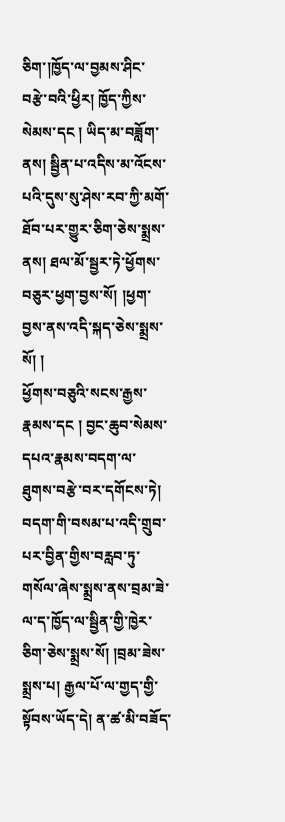ཅིག་།ཁྱོད་ལ་བྱམས་ཤིང་བརྩེ་བའི་ཕྱིར། ཁྱོད་ཀྱིས་སེམས་དང ། ཡིད་མ་བཟློག་ནས། སྦྱིན་པ་འདིས་མ་འོངས་པའི་དུས་སུ་ཤེས་རབ་ཀྱི་མགོ་ཐོབ་པར་གྱུར་ཅིག་ཅེས་སྨྲས་ནས། ཐལ་མོ་སྦྱར་ཏེ་ཕྱོགས་བཅུར་ཕྱག་བྱས་སོ། །ཕྱག་བྱས་ནས་འདི་སྐད་ཅེས་སྨྲས་སོ། །
ཕྱོགས་བཅུའི་སངས་རྒྱས་རྣམས་དང ། བྱང་ཆུབ་སེམས་དཔའ་རྣམས་བདག་ལ་ཐུགས་བརྩེ་བར་དགོངས་ཏེ། བདག་གི་བསམ་པ་འདི་གྲུབ་པར་བྱིན་གྱིས་བརླབ་ཏུ་གསོལ་ཞེས་སྨྲས་ནས་བྲམ་ཟེ་ལ་ད་ཁྱོད་ལ་སྦྱིན་གྱི་ཁྱེར་ཅིག་ཅེས་སྨྲས་སོ། །བྲམ་ཟེས་སྨྲས་པ། རྒྱལ་པོ་ལ་གྱད་གྱི་སྟོབས་ཡོད་དེ། ན་ཚ་མི་བཟོད་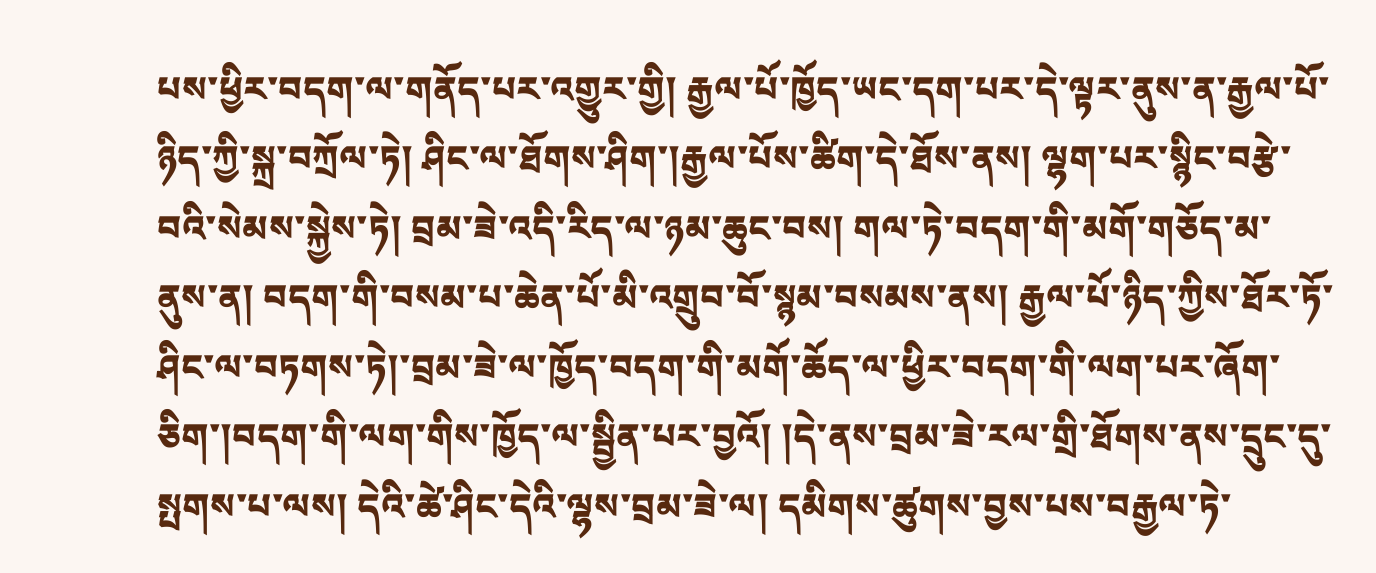པས་ཕྱིར་བདག་ལ་གནོད་པར་འགྱུར་གྱི། རྒྱལ་པོ་ཁྱོད་ཡང་དག་པར་དེ་ལྟར་ནུས་ན་རྒྱལ་པོ་ཉིད་ཀྱི་སྐྲ་བཀྲོལ་ཏེ། ཤིང་ལ་ཐོགས་ཤིག་།རྒྱལ་པོས་ཚིག་དེ་ཐོས་ནས། ལྷག་པར་སྙིང་བརྩེ་བའི་སེམས་སྐྱེས་ཏེ། བྲམ་ཟེ་འདི་རིད་ལ་ཉམ་ཆུང་བས། གལ་ཏེ་བདག་གི་མགོ་གཅོད་མ་ནུས་ན། བདག་གི་བསམ་པ་ཆེན་པོ་མི་འགྲུབ་བོ་སྙམ་བསམས་ནས། རྒྱལ་པོ་ཉིད་ཀྱིས་ཐོར་ཏོ་ཤིང་ལ་བཏགས་ཏེ།་བྲམ་ཟེ་ལ་ཁྱོད་བདག་གི་མགོ་ཆོད་ལ་ཕྱིར་བདག་གི་ལག་པར་ཞོག་ཅིག་།བདག་གི་ལག་གིས་ཁྱོད་ལ་སྦྱིན་པར་བྱའོ། །དེ་ནས་བྲམ་ཟེ་རལ་གྲི་ཐོགས་ནས་དྲུང་དུ་སྤགས་པ་ལས། དེའི་ཚེ་ཤིང་དེའི་ལྷས་བྲམ་ཟེ་ལ། དམིགས་ཚུགས་བྱས་པས་བརྒྱལ་ཏེ་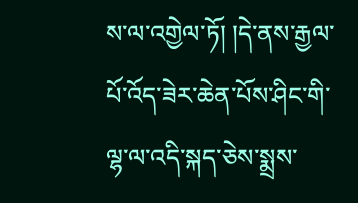ས་ལ་འགྱེལ་ཏོ། །དེ་ནས་རྒྱལ་པོ་འོད་ཟེར་ཆེན་པོས་ཤིང་གི་ལྷ་ལ་འདི་སྐད་ཅེས་སྨྲས་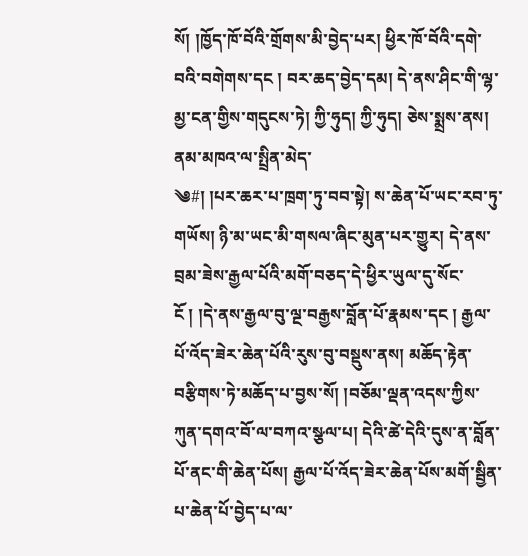སོ། །ཁྱོད་ཁོ་བོའི་གྲོགས་མི་བྱེད་པར། ཕྱིར་ཁོ་བོའི་དགེ་བའི་བགེགས་དང ། བར་ཆད་བྱེད་དམ། དེ་ནས་ཤིང་གི་ལྷ་མྱ་ངན་གྱིས་གདུངས་ཏེ། ཀྱི་ཧུད། ཀྱི་ཧུད། ཅེས་སྨྲས་ནས། ནམ་མཁའ་ལ་སྤྲིན་མེད་
༄#། །པར་ཆར་པ་ཁྲག་ཏུ་བབ་སྟེ། ས་ཆེན་པོ་ཡང་རབ་ཏུ་གཡོས། ཉི་མ་ཡང་མི་གསལ་ཞིང་མུན་པར་གྱུར། དེ་ནས་བྲམ་ཟེས་རྒྱལ་པོའི་མགོ་བཅད་དེ་ཕྱིར་ཡུལ་དུ་སོང་ངོ ། །དེ་ནས་རྒྱལ་བུ་ལྔ་བརྒྱས་བློན་པོ་རྣམས་དང ། རྒྱལ་པོ་འོད་ཟེར་ཆེན་པོའི་རུས་བུ་བསྡུས་ནས། མཆོད་རྟེན་བརྩིགས་ཏེ་མཆོད་པ་བྱས་སོ། །བཅོམ་ལྡན་འདས་ཀྱིས་ཀུན་དགའ་བོ་ལ་བཀའ་སྩལ་པ། དེའི་ཚེ་དེའི་དུས་ན་བློན་པོ་ནང་གི་ཆེན་པོས། རྒྱལ་པོ་འོད་ཟེར་ཆེན་པོས་མགོ་སྦྱིན་པ་ཆེན་པོ་བྱེད་པ་ལ་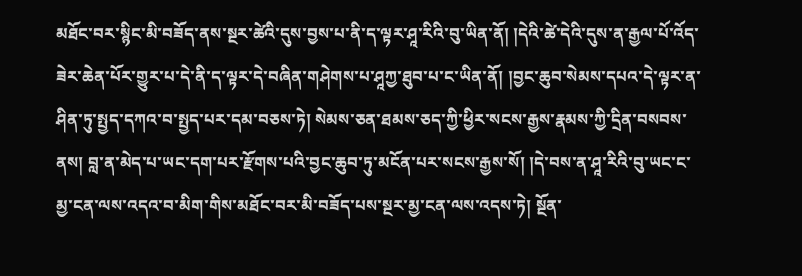མཐོང་བར་སྙིང་མི་བཟོད་ནས་སྔར་ཚེའི་དུས་བྱས་པ་ནི་ད་ལྟར་ཤཱ་རིའི་བུ་ཡིན་ནོ། །དེའི་ཚེ་དེའི་དུས་ན་རྒྱལ་པོ་འོད་ཟེར་ཆེན་པོར་གྱུར་པ་དེ་ནི་ད་ལྟར་དེ་བཞིན་གཤེགས་པ་ཤཱཀྱ་ཐུབ་པ་ང་ཡིན་ནོ། །བྱང་ཆུབ་སེམས་དཔའ་དེ་ལྟར་ན་ཤིན་ཏུ་སྤྱད་དཀའ་བ་སྤྱད་པར་དམ་བཅས་ཏེ། སེམས་ཅན་ཐམས་ཅད་ཀྱི་ཕྱིར་སངས་རྒྱས་རྣམས་ཀྱི་དྲིན་བསབས་ནས། བླ་ན་མེད་པ་ཡང་དག་པར་རྫོགས་པའི་བྱང་ཆུབ་ཏུ་མངོན་པར་སངས་རྒྱས་སོ། །དེ་བས་ན་ཤཱ་རིའི་བུ་ཡང་ང་མྱ་ངན་ལས་འདའ་བ་མིག་གིས་མཐོང་བར་མི་བཟོད་པས་སྔར་མྱ་ངན་ལས་འདས་ཏེ། སྔོན་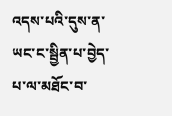འདས་པའི་དུས་ན་ཡང་ང་སྦྱིན་པ་བྱེད་པ་ལ་མཐོང་བ་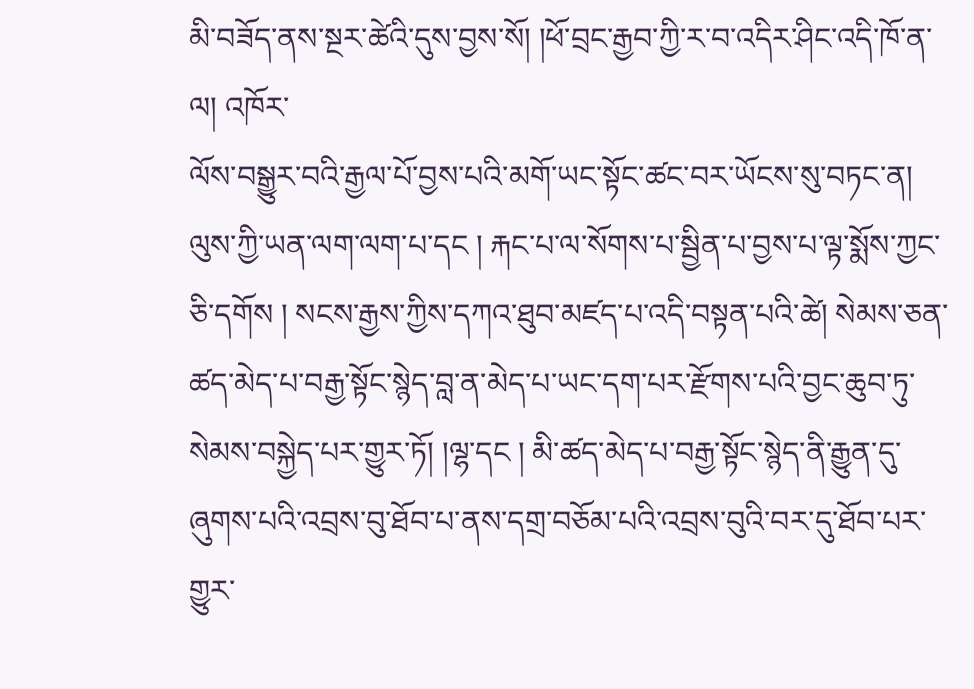མི་བཟོད་ནས་སྔར་ཚེའི་དུས་བྱས་སོ། །ཕོ་བྲང་རྒྱབ་ཀྱི་ར་བ་འདིར་ཤིང་འདི་ཁོ་ན་ལ། འཁོར་
ལོས་བསྒྱུར་བའི་རྒྱལ་པོ་བྱས་པའི་མགོ་ཡང་སྟོང་ཚང་བར་ཡོངས་སུ་བཏང་ན། ལུས་ཀྱི་ཡན་ལག་ལག་པ་དང ། རྐང་པ་ལ་སོགས་པ་སྦྱིན་པ་བྱས་པ་ལྟ་སྨོས་ཀྱང་ཅི་དགོས ། སངས་རྒྱས་ཀྱིས་དཀའ་ཐུབ་མཛད་པ་འདི་བསྟན་པའི་ཚེ། སེམས་ཅན་ཚད་མེད་པ་བརྒྱ་སྟོང་སྙེད་བླ་ན་མེད་པ་ཡང་དག་པར་རྫོགས་པའི་བྱང་ཆུབ་ཏུ་སེམས་བསྐྱེད་པར་གྱུར་ཏོ། །ལྷ་དང ། མི་ཚད་མེད་པ་བརྒྱ་སྟོང་སྙེད་ནི་རྒྱུན་དུ་ཞུགས་པའི་འབྲས་བུ་ཐོབ་པ་ནས་དགྲ་བཅོམ་པའི་འབྲས་བུའི་བར་དུ་ཐོབ་པར་གྱུར་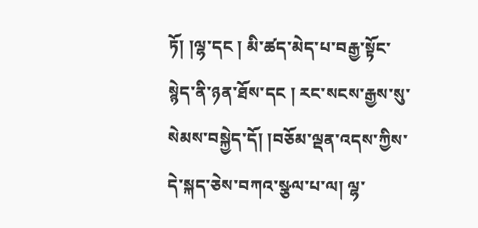ཏོ། །ལྷ་དང ། མི་ཚད་མེད་པ་བརྒྱ་སྟོང་སྙེད་ནི་ཉན་ཐོས་དང ། རང་སངས་རྒྱས་སུ་སེམས་བསྐྱེད་དོ། །བཅོམ་ལྡན་འདས་ཀྱིས་དེ་སྐད་ཅེས་བཀའ་སྩལ་པ་ལ། ལྷ་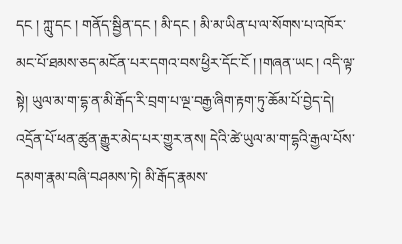དང ། ཀླུ་དང ། གནོད་སྦྱིན་དང ། མི་དང ། མི་མ་ཡིན་པ་ལ་སོགས་པ་འཁོར་མང་པོ་ཐམས་ཅད་མངོན་པར་དགའ་བས་ཕྱིར་དོང་ངོ ། །གཞན་ཡང ། འདི་ལྟ་སྟེ། ཡུལ་མ་ག་དྷ་ན་མི་རྒོད་རི་བྲག་པ་ལྔ་བརྒྱ་ཞིག་རྟག་ཏུ་ཆོམ་པོ་བྱེད་དེ། འདྲོན་པོ་ཕན་ཚུན་རྒྱུར་མེད་པར་གྱུར་ནས། དེའི་ཚེ་ཡུལ་མ་ག་དྷའི་རྒྱལ་པོས་དམག་རྣམ་བཞི་བཤམས་ཏེ། མི་རྒོད་རྣམས་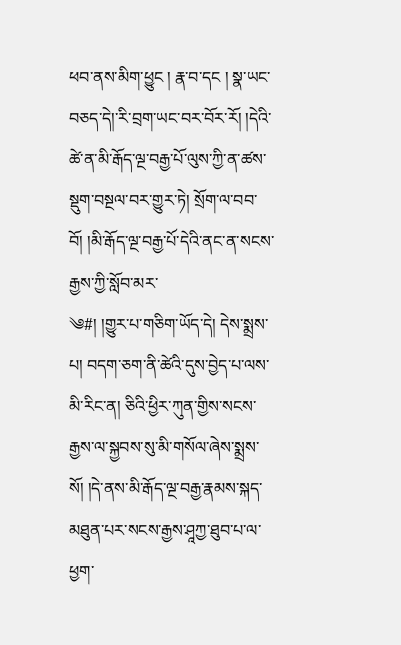ཕབ་ནས་མིག་ཕྱུང ། རྣ་བ་དང ། སྣ་ཡང་བཅད་དེ།་རི་བྲག་ཡང་བར་བོར་རོ། །དེའི་ཚེ་ན་མི་རྒོད་ལྔ་བརྒྱ་པོ་ལུས་ཀྱི་ན་ཚས་སྡུག་བསྔལ་བར་གྱུར་ཏེ། སྲོག་ལ་བབ་བོ། །མི་རྒོད་ལྔ་བརྒྱ་པོ་དེའི་ནང་ན་སངས་རྒྱས་ཀྱི་སློབ་མར་
༄#། །གྱུར་པ་གཅིག་ཡོད་དེ། དེས་སྨྲས་པ། བདག་ཅག་ནི་ཚེའི་དུས་བྱེད་པ་ལས་མི་རིང་ན། ཅིའི་ཕྱིར་ཀུན་གྱིས་སངས་རྒྱས་ལ་སྐྱབས་སུ་མི་གསོལ་ཞེས་སྨྲས་སོ། །དེ་ནས་མི་རྒོད་ལྔ་བརྒྱ་རྣམས་སྐད་མཐུན་པར་སངས་རྒྱས་ཤཱཀྱ་ཐུབ་པ་ལ་ཕྱག་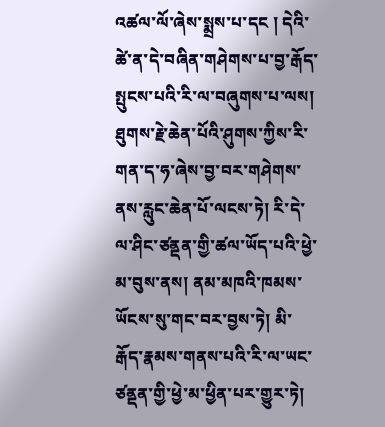འཚལ་ལོ་ཞེས་སྨྲས་པ་དང ། དེའི་ཚེ་ན་དེ་བཞིན་གཤེགས་པ་བྱ་རྒོད་སྤུངས་པའི་རི་ལ་བཞུགས་པ་ལས། ཐུགས་རྗེ་ཆེན་པོའི་ཤུགས་ཀྱིས་རི་གན་ད་ཧ་ཞེས་བྱ་བར་གཤེགས་ནས་རླུང་ཆེན་པོ་ལངས་ཏེ། རི་དེ་ལ་ཤིང་ཙནྡན་གྱི་ཚལ་ཡོད་པའི་ཕྱེ་མ་བུས་ནས། ནམ་མཁའི་ཁམས་ཡོངས་སུ་གང་བར་བྱས་ཏེ། མི་རྒོད་རྣམས་གནས་པའི་རི་ལ་ཡང་ཙནྡན་གྱི་ཕྱེ་མ་ཕྱིན་པར་གྱུར་ཏེ།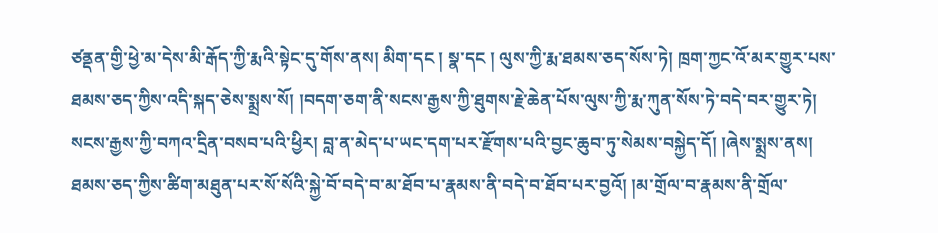ཙནྡན་གྱི་ཕྱེ་མ་དེས་མི་རྒོད་ཀྱི་རྨའི་སྟེང་དུ་གོས་ནས། མིག་དང ། སྣ་དང ། ལུས་ཀྱི་རྨ་ཐམས་ཅད་སོས་ཏེ། ཁྲག་ཀྱང་འོ་མར་གྱུར་པས་ཐམས་ཅད་ཀྱིས་འདི་སྐད་ཅེས་སྨྲས་སོ། །བདག་ཅག་ནི་སངས་རྒྱས་ཀྱི་ཐུགས་རྗེ་ཆེན་པོས་ལུས་ཀྱི་རྨ་ཀུན་སོས་ཏེ་བདེ་བར་གྱུར་ཏེ། སངས་རྒྱས་ཀྱི་བཀའ་དྲིན་བསབ་པའི་ཕྱིར། བླ་ན་མེད་པ་ཡང་དག་པར་རྫོགས་པའི་བྱང་ཆུབ་ཏུ་སེམས་བསྐྱེད་དོ། །ཞེས་སྨྲས་ནས། ཐམས་ཅད་ཀྱིས་ཚིག་མཐུན་པར་སོ་སོའི་སྐྱེ་བོ་བདེ་བ་མ་ཐོབ་པ་རྣམས་ནི་བདེ་བ་ཐོབ་པར་བྱའོ། །མ་གྲོལ་བ་རྣམས་ནི་གྲོལ་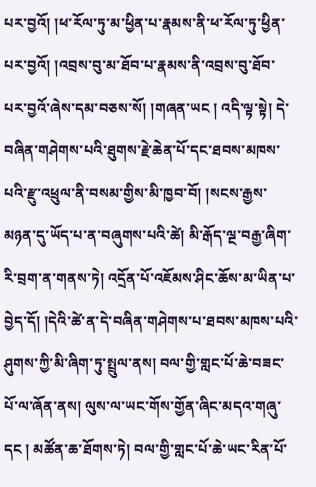པར་བྱའོ། །ཕ་རོལ་ཏུ་མ་ཕྱིན་པ་རྣམས་ནི་ཕ་རོལ་ཏུ་ཕྱིན་པར་བྱའོ། །འབྲས་བུ་མ་ཐོབ་པ་རྣམས་ནི་འབྲས་བུ་ཐོབ་པར་བྱའོ་ཞེས་དམ་བཅས་སོ། །གཞན་ཡང ། འདི་ལྟ་སྟེ། དེ་བཞིན་གཤེགས་པའི་ཐུགས་རྗེ་ཆེན་པོ་དང་ཐབས་མཁས་པའི་རྫུ་འཕྲུལ་ནི་བསམ་གྱིས་མི་ཁྱབ་བོ། །སངས་རྒྱས་མཉན་དུ་ཡོད་པ་ན་བཞུགས་པའི་ཚེ། མི་རྒོད་ལྔ་བརྒྱ་ཞིག་རི་བྲག་ན་གནས་ཏེ། འདྲོན་པོ་འཇོམས་ཤིང་ཆོས་མ་ཡིན་པ་བྱེད་དོ། །དེའི་ཚེ་ན་དེ་བཞིན་གཤེགས་པ་ཐབས་མཁས་པའི་ཤུགས་ཀྱི་མི་ཞིག་ཏུ་སྤྲུལ་ནས། བལ་གྱི་གླང་པོ་ཆེ་བཟང་པོ་ལ་ཞོན་ནས། ལུས་ལ་ཡང་གོས་གྱོན་ཞིང་མདའ་གཞུ་དང ། མཚོན་ཆ་ཐོགས་ཏེ། བལ་གྱི་གླང་པོ་ཆེ་ཡང་རིན་པོ་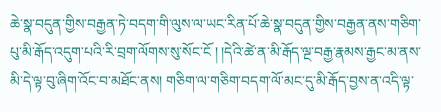ཆེ་སྣ་བདུན་གྱིས་བརྒྱན་ཏེ་བདག་གི་ལུས་ལ་ཡང་རིན་པོ་ཆེ་སྣ་བདུན་གྱིས་བརྒྱན་ནས་གཅིག་པུ་མི་རྒོད་འདུག་པའི་རི་བྲག་ལོགས་སུ་སོང་ངོ ། །དེའི་ཚེ་ན་མི་རྒོད་ལྔ་བརྒྱ་རྣམས་རྒྱང་མ་ནས་མི་དེ་ལྟ་བུ་ཞིག་འོང་བ་མཐོང་ནས། གཅིག་ལ་གཅིག་བདག་ལོ་མང་དུ་མི་རྒོད་བྱས་ན་འདི་ལྟ་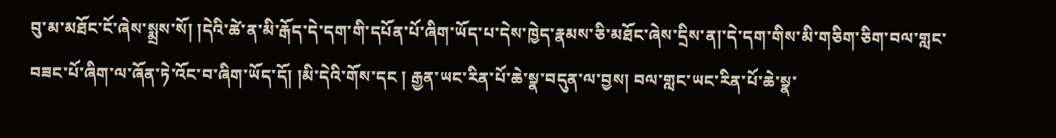བུ་མ་མཐོང་ངོ་ཞེས་སྨྲས་སོ། །དེའི་ཚེ་ན་མི་རྒོད་དེ་དག་གི་དཔོན་པོ་ཞིག་ཡོད་པ་དེས་ཁྱེད་རྣམས་ཅི་མཐོང་ཞེས་དྲིས་ན།་དེ་དག་གིས་མི་གཅིག་ཅིག་བལ་གླང་བཟང་པོ་ཞིག་ལ་ཞོན་ཏེ་འོང་བ་ཞིག་ཡོད་དོ། །མི་དེའི་གོས་དང ། རྒྱན་ཡང་རིན་པོ་ཆེ་སྣ་བདུན་ལ་བྱས། བལ་གླང་ཡང་རིན་པོ་ཆེ་སྣ་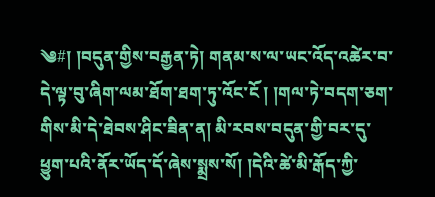༄#། །བདུན་གྱིས་བརྒྱན་ཏེ། གནམ་ས་ལ་ཡང་འོད་འཚེར་བ་དེ་ལྟ་བུ་ཞིག་ལམ་ཐོག་ཐག་ཏུ་འོང་ངོ ། །གལ་ཏེ་བདག་ཅག་གིས་མི་དེ་ཐེབས་ཤིང་ཟིན་ན། མི་རབས་བདུན་གྱི་བར་དུ་ཕྱུག་པའི་ནོར་ཡོད་དོ་ཞེས་སྨྲས་སོ། །དེའི་ཚེ་མི་རྒོད་ཀྱི་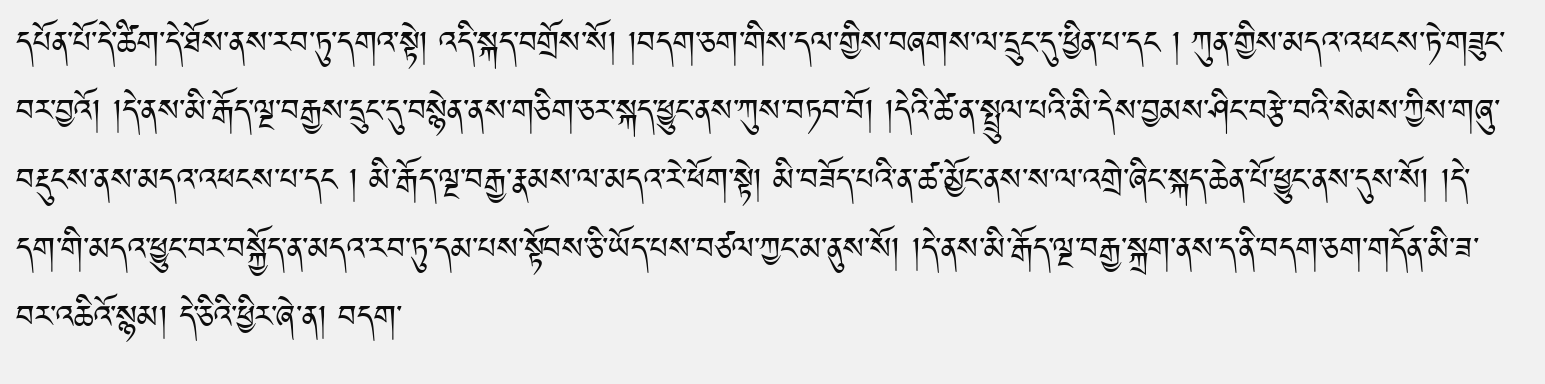དཔོན་པོ་དེ་ཚིག་དེ་ཐོས་ནས་རབ་ཏུ་དགའ་སྟེ། འདི་སྐད་བགྲོས་སོ། །བདག་ཅག་གིས་དལ་གྱིས་བཞགས་ལ་དྲུང་དུ་ཕྱིན་པ་དང ། ཀུན་གྱིས་མདའ་འཕངས་ཏེ་གཟུང་བར་བྱའོ། །དེ་ནས་མི་རྒོད་ལྔ་བརྒྱས་དྲུང་དུ་བསྙེན་ནས་གཅིག་ཅར་སྐད་ཕྱུང་ནས་ཀུས་བཏབ་བོ། །དེའི་ཚེ་ན་སྤྲུལ་པའི་མི་དེས་བྱམས་ཤིང་བརྩེ་བའི་སེམས་ཀྱིས་གཞུ་བརྡུངས་ནས་མདའ་འཕངས་པ་དང ། མི་རྒོད་ལྔ་བརྒྱ་རྣམས་ལ་མདའ་རེ་ཕོག་སྟེ། མི་བཟོད་པའི་ན་ཚ་མྱོང་ནས་ས་ལ་འགྲེ་ཞིང་སྐད་ཆེན་པོ་ཕྱུང་ནས་དུས་སོ། །དེ་དག་གི་མདའ་ཕྱུང་བར་བསྐྱོད་ན་མདའ་རབ་ཏུ་དམ་པས་སྟོབས་ཅི་ཡོད་པས་བཙལ་ཀྱང་མ་ནུས་སོ། །དེ་ནས་མི་རྒོད་ལྔ་བརྒྱ་སྐྲག་ནས་ད་ནི་བདག་ཅག་གདོན་མི་ཟ་བར་འཆིའོ་སྙམ། དེ་ཅིའི་ཕྱིར་ཞེ་ན། བདག་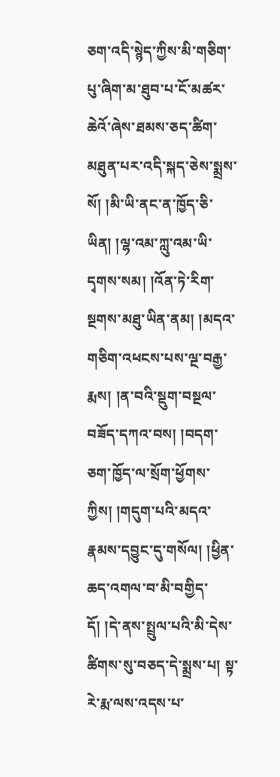ཅག་འདི་སྙེད་ཀྱིས་མི་གཅིག་པུ་ཞིག་མ་ཐུབ་པ་ངོ་མཚར་ཆེའོ་ཞེས་ཐམས་ཅད་ཚིག་མཐུན་པར་འདི་སྐད་ཅེས་སྨྲས་སོ། །མི་ཡི་ནང་ན་ཁྱོད་ཅི་ཡིན། །ལྷ་འམ་ཀླུ་འམ་ཡི་དྭགས་སམ། །འོན་ཏེ་རིག་སྔགས་མཐུ་ཡིན་ནམ། །མདའ་གཅིག་འཕངས་པས་ལྔ་བརྒྱ་
རྨས། །ན་བའི་སྡུག་བསྔལ་བཟོད་དཀའ་བས། །བདག་ཅག་ཁྱོད་ལ་སྲོག་ཕྱོགས་ཀྱིས། །གདུག་པའི་མདའ་རྣམས་དབྱུང་དུ་གསོལ། །ཕྱིན་ཆད་འགལ་བ་མི་བགྱིད་དོ། །དེ་ནས་སྤྲུལ་པའི་མི་དེས་ཚིགས་སུ་བཅད་དེ་སྨྲས་པ། སྟ་རེ་རྨ་ལས་འདས་པ་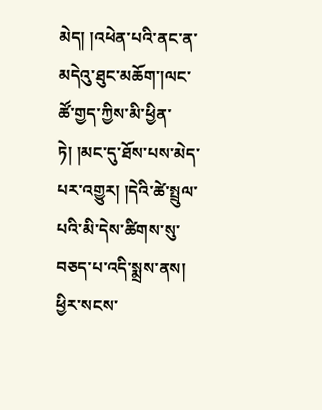མེད། །འཕེན་པའི་ནང་ན་མདེའུ་ཐུང་མཆོག་།ལང་ཚོ་གྱད་ཀྱིས་མི་ཕྱིན་ཏེ། །མང་དུ་ཐོས་པས་མེད་པར་འགྱུར། །དེའི་ཚེ་སྤྲུལ་པའི་མི་དེས་ཚིགས་སུ་བཅད་པ་འདི་སྨྲས་ནས། ཕྱིར་སངས་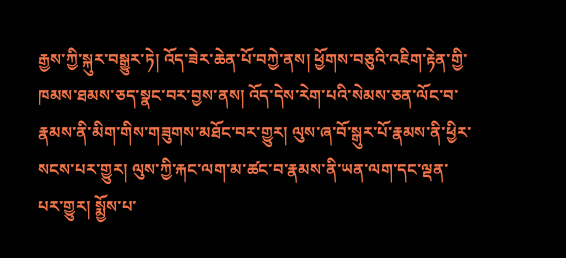རྒྱས་ཀྱི་སྐུར་བསྒྱུར་ཏེ། འོད་ཟེར་ཆེན་པོ་བཀྱེ་ནས། ཕྱོགས་བཅུའི་འཇིག་རྟེན་གྱི་ཁམས་ཐམས་ཅད་སྣང་བར་བྱས་ནས། འོད་དེས་རེག་པའི་སེམས་ཅན་ལོང་བ་རྣམས་ནི་མིག་གིས་གཟུགས་མཐོང་བར་གྱུར། ལུས་ཞ་བོ་སྒུར་པོ་རྣམས་ནི་ཕྱིར་སངས་པར་གྱུར། ལུས་ཀྱི་རྐང་ལག་མ་ཚང་བ་རྣམས་ནི་ཡན་ལག་དང་ལྡན་པར་གྱུར། སྨྱོས་པ་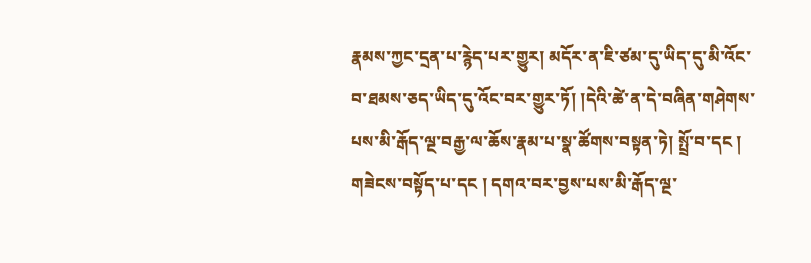རྣམས་ཀྱང་དྲན་པ་རྙེད་པར་གྱུར། མདོར་ན་ཇི་ཙམ་དུ་ཡིད་དུ་མི་འོང་བ་ཐམས་ཅད་ཡིད་དུ་འོང་བར་གྱུར་ཏོ། །དེའི་ཚེ་ན་དེ་བཞིན་གཤེགས་པས་མི་རྒོད་ལྔ་བརྒྱ་ལ་ཆོས་རྣམ་པ་སྣ་ཚོགས་བསྟན་ཏེ། སྤྲོ་བ་དང ། གཟེངས་བསྟོད་པ་དང ། དགའ་བར་བྱས་པས་མི་རྒོད་ལྔ་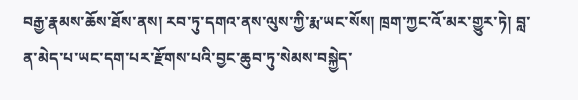བརྒྱ་རྣམས་ཆོས་ཐོས་ནས། རབ་ཏུ་དགའ་ནས་ལུས་ཀྱི་རྨ་ཡང་སོས། ཁྲག་ཀྱང་འོ་མར་གྱུར་ཏེ། བླ་ན་མེད་པ་ཡང་དག་པར་རྫོགས་པའི་བྱང་ཆུབ་ཏུ་སེམས་བསྐྱེད་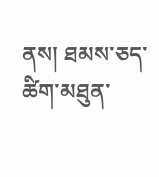ནས། ཐམས་ཅད་ཚིག་མཐུན་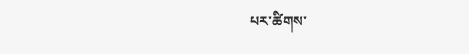པར་ཚིགས་